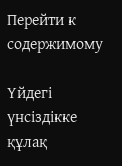Перейти к содержимому

Үйдегі үнсіздікке құлақ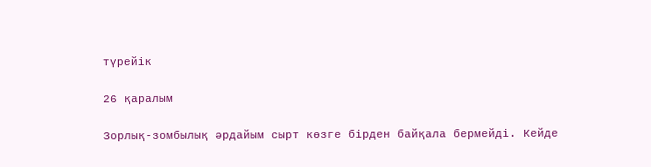түрейік

26 қаралым

Зорлық-зомбылық әрдайым сырт көзге бірден байқала бермейді. Кейде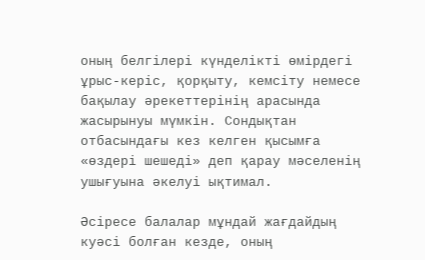оның белгілері күнделікті өмірдегі ұрыс-керіс, қорқыту, кемсіту немесе бақылау әрекеттерінің арасында жасырынуы мүмкін. Сондықтан отбасындағы кез келген қысымға «өздері шешеді» деп қарау мәселенің ушығуына әкелуі ықтимал.

Әсіресе балалар мұндай жағдайдың куәсі болған кезде, оның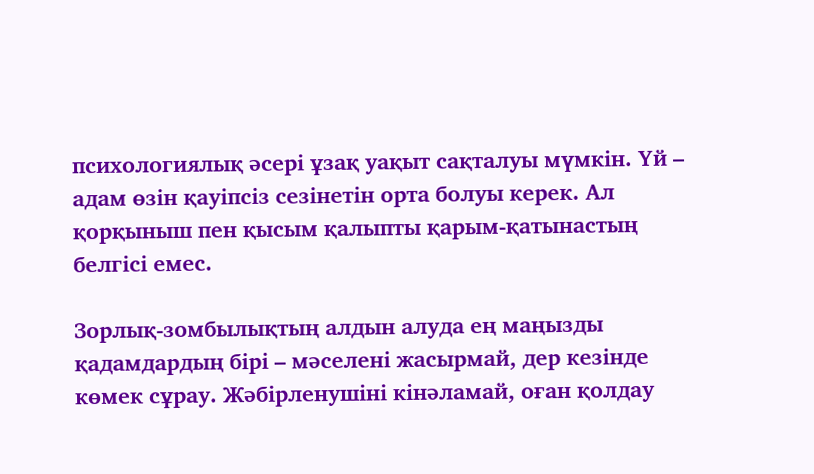психологиялық әсері ұзақ уақыт сақталуы мүмкін. Үй – адам өзін қауіпсіз сезінетін орта болуы керек. Ал қорқыныш пен қысым қалыпты қарым-қатынастың белгісі емес.

Зорлық-зомбылықтың алдын алуда ең маңызды қадамдардың бірі – мәселені жасырмай, дер кезінде көмек сұрау. Жәбірленушіні кінәламай, оған қолдау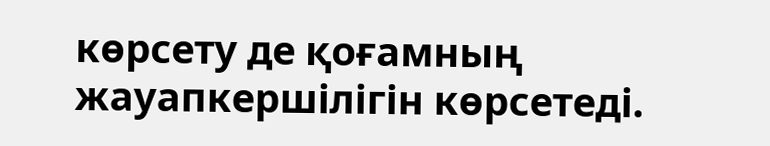көрсету де қоғамның жауапкершілігін көрсетеді.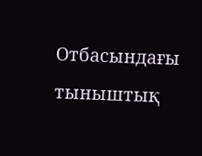Отбасындағы тыныштық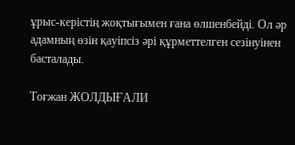ұрыс-керістің жоқтығымен ғана өлшенбейді. Ол әр адамның өзін қауіпсіз әрі құрметтелген сезінуінен басталады.

Тоғжан ЖОЛДЫҒАЛИ